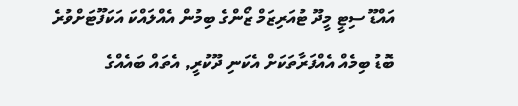އައްޑޫ ސިޓީ މީދޫ ޓުއަރިޒަމް ޒޯންގެ ބިމުން އެއްލައްކަ އަކަފޫޓަށްވުރެ ބޮޑު ބިމެއް އެއްފަރާތަކަށް އެކަނި ދޫކުރީ, އެތައް ބައެއްގެ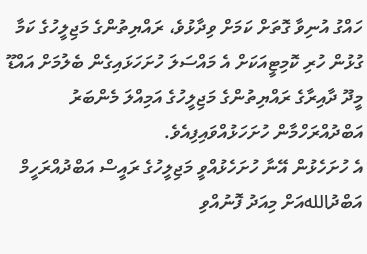ހައްގު އުނިވާ ގޮތަށް ކަމަށް ވިދާޅުވެ، ރައްޔިތުންގެ މަޖިލީހުގެ ކަމާ ގުޅުން ހުރި ކޮމިޓީއަކަށް އެ މައްސަލަ ހުށަހަޅައިގެން ބެލުމަށް އައްޑޫ މީދޫ ދާއިރާގެ ރައްޔިތުންގެ މަޖިލީހުގެ އަމިއްލަ މެންބަރު އަބްދުއްރަހްމާން ހުށަހަޅުއްވައިފިއެވެ.
އެ ހުށަހެޅުން އޭނާ ހުށަހެޅުއްވީ މަޖިލީހުގެ ރައީސް އަބްދުއްރަހީމް އަބްދުاللهއަށް މިއަދު ފޮނުއްވި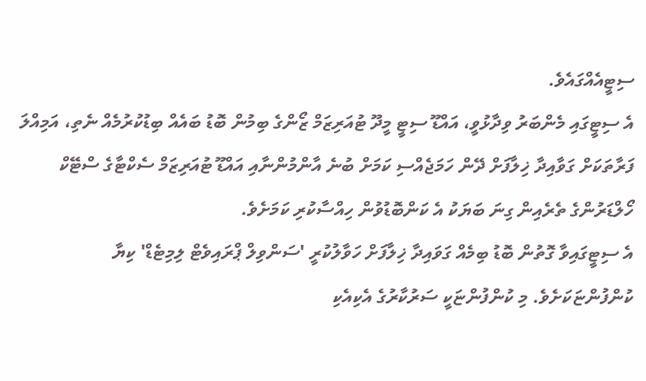ސިޓީއެއްގައެވެ.
އެ ސިޓީގައި މެންބަރު ވިދާޅުވީ، އައްޑޫ ސިޓީ މީދޫ ޓުއަރިޒަމް ޒޯންގެ ބިމުން ބޮޑު ބައެއް ބިޑުކުރުމެއް ނެތި، އަމިއްލަ ފަރާތަކަށް ގަވާއިދާ ޚިލާފަށް ދޭން ހަމަޖެއްސި ކަމަށް ބުނެ އާންމުންނާއި އައްޑޫ ޓުއަރިޒަމް ސެކްޓާގެ ސްޓޭކް ހޯލްޑަރުންގެ ތެރެއިން ގިނަ ބަޔަކު އެ ކަންބޮޑުވުން ހިއްސާކުރި ކަމަށެވެ.
އެ ސިޓީގައިވާ ގޮތުން ބޮޑު ބިމެއް ގަވައިދާ ޚިލާފަށް ހަވާލުކުރީ 'ސަންވިލް ޕްރައިވެޓް ލިމިޓެޑް' ކިޔާ ކުންފުންޏަކަށެވެ. މި ކުންފުންޏަކީ ސަރުކާރުގެ އެކިއެކި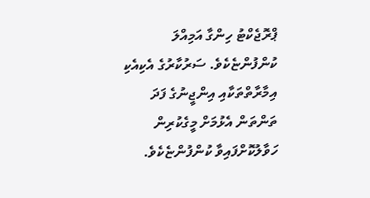ޕްރޮޖެކްޓު ހިންގާ އަމިއްލަ ކުންފުންޏެކެވެ. ސަރުކާރުގެ އެކިއެކި އިމާރާތްތަކާއި އިންޖީނުގެ ފަދަ ތަންތަން އެޅުމަށް މީގެކުރިން ހަވާލުކޮށްފައިވާ ކުންފުންޏެކެވެ.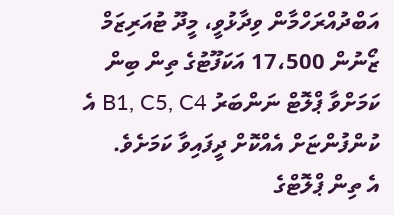އަބްދުއްރަހްމާން ވިދާޅުވީ، މީދޫ ޓުއަރިޒަމް ޒޯނުން 17،500 އަކަފޫޓުގެ ތިން ބިން ކަމަށްވާ ޕްލޮޓް ނަންބަރު B1, C5, C4 އެ ކުންފުންޏަށް އެއްކޮށް ދީފައިވާ ކަމަށެވެ.
އެ ތިން ޕްލޮޓްގެ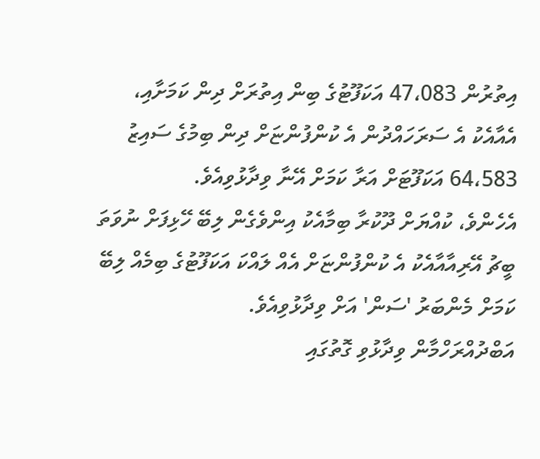އިތުރުން 47،083 އަކަފޫޓުގެ ބިން އިތުރަށް ދިން ކަމަށާއި، އެއާއެކު އެ ސަރަހައްދުން އެ ކުންފުންޏަށް ދިން ބިމުގެ ސައިޒު 64،583 އަކަފޫޓަށް އަރާ ކަމަށް އޭނާ ވިދާޅުވިއެވެ.
އެހެންވެ، ކުއްޔަށް ދޫކުރާ ބިމާއެކު އިންވެގެން ލިބޭ ހޭޅިފަށް ނުވަތަ ބީޗު އޭރިއާއާއެކު އެ ކުންފުންޏަށް އެއް ލައްކަ އަކަފޫޓުގެ ބިމެއް ލިބޭ ކަމަށް މެންބަރު 'ސަން' އަށް ވިދާޅުވިއެވެ.
އަބްދުއްރަހްމާން ވިދާޅުވި ގޮތުގައި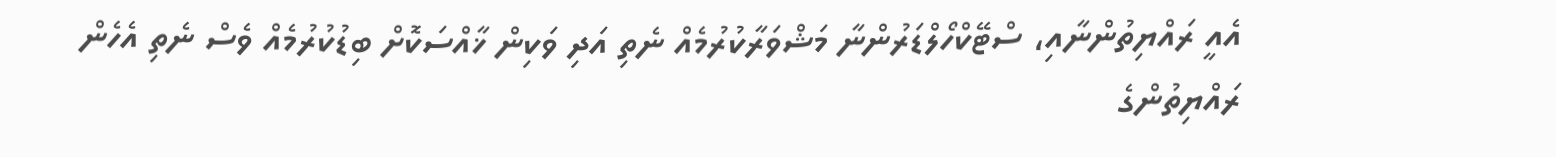އެއީ ރައްޔިތުންނާއި، ސްޓޭކްހޯލްޑަރުންނާ މަޝްވަރާކުރުމެއް ނެތި އަދި ވަކިން ޚާއްސަކޮށް ބިޑުކުރުމެއް ވެސް ނެތި އެހެން ރައްޔިތުންގެ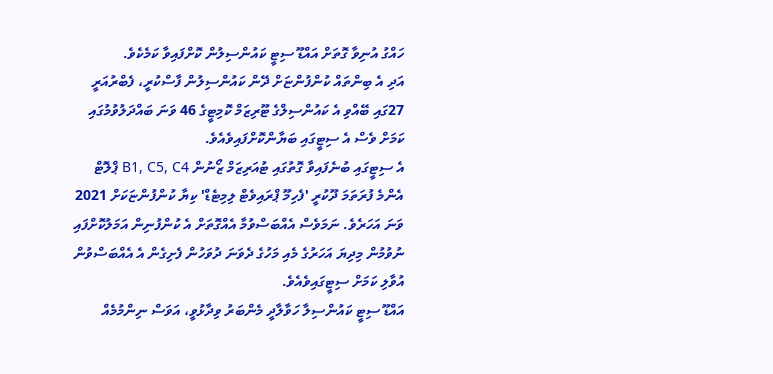ހައްގު އުނިވާ ގޮތަށް އައްޑޫ ސިޓީ ކައުންސިލުން ކޮށްފައިވާ ކަމެކެވެ.
އަދި އެ ބިންތައް ކުންފުންޏަށް ދޭން ކައުންސިލުން ފާސްކުރީ، ފެބްރުއަރީ 27ގައި ބޭއްވި އެ ކައުންސިލްގެ ޓޫރިޒަމް ކޮމިޓީގެ 46 ވަނަ ބައްދަލުވުމުގައި ކަމަށް ވެސް އެ ސިޓީގައި ބަޔާންކޮށްފައިވެއެވެ.
އެ ސިޓީގައި ބުނެފައިވާ ގޮތުގައި ޓުއަރިޒަމް ޒޯނުން B1, C5, C4 ޕްލޮޓް އެންމެ ފުރަތަމަ ދޫކުރީ 'ފެހިމޫ ޕްރައިވެޓް ލިމިޓެޑް' ކިޔާ ކުންފުންޏަކަށް 2021 ވަނަ އަހަރެވެ. ނަމަވެސް އެއްބަސްވުމާ އެއްގޮތަށް އެ ކުންފުނިން އަމަލުކޮށްފައި ނުވުމުން މިދިޔަ އަހަރުގެ މެއި މަހުގެ ދެވަނަ ދުވަހުން ފެށިގެން އެ އެއްބަސްވުން އުވާލި ކަމަށް ސިޓީގައިވެއެވެ.
އައްޑޫ ސިޓީ ކައުންސިލާ ހަވާލާދީ މެންބަރު ވިދާޅުވީ، އަވަސް ނިންމުމެއް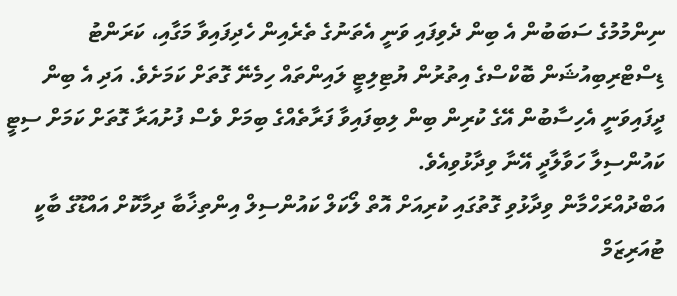ނިންމުމުގެ ސަބަބުން އެ ބިން ދެވިފައި ވަނީ އެތަނުގެ ތެރެއިން ހެދިފައިވާ މަގާއި، ކަރަންޓު ޑިސްޓްރިބިއުޝަން ބޮކްސްގެ އިތުރުން ޔުޓިލިޓީ ލައިންތައް ހިމެނޭ ގޮތަށް ކަމަށެވެ. އަދި އެ ބިން ދީފައިވަނީ އެހިސާބުން އޭގެ ކުރިން ބިން ލިބިފައިވާ ފަރާތެއްގެ ބިމަށް ވެސް ފުށުއަރާ ގޮތަށް ކަމަށް ސިޓީ ކައުންސިލާ ހަވާލާދީ އޭނާ ވިދާޅުވިއެވެ.
އަބްދުއްރަހްމާން ވިދާޅުވި ގޮތުގައި ކުރިއަށް އޮތް ލޯކަލް ކައުންސިލް އިންތިޚާބާ ދިމާކޮށް އައްޑޫގެ ބާކީ ޓުއަރިޒަމް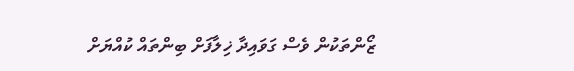ޒޯންތަކުން ވެސް ގަވައިދާ ޚިލާފަށް ބިންތައް ކުއްޔަށް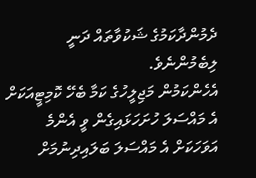ދެމުންދާކަމުގެ ޝަކުވާތައް ދަނީ ލިބެމުންނެވެ.
އެހެންކަމުން މަޖިލީހުގެ ކަމާ ބެހޭ ކޮމިޓީއަކަށް އެ މައްސަލަ ހުށަހަޅައިގެން ވީ އެންމެ އަވަހަކަށް އެ މައްސަލަ ބަލައިދިނުމަށް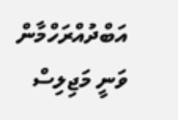އަބްދުއްރަހްމާން ވަނީ މަޖިލިސް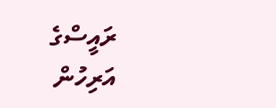ރައީސްގެ އަރިހުން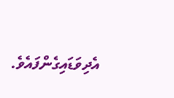އެދިވަޑައިގެންފައެވެ.